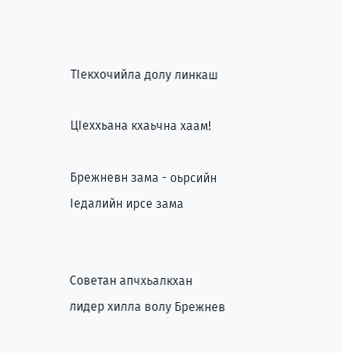ТIекхочийла долу линкаш

ЦIеххьана кхаьчна хаам!

Брежневн зама - оьрсийн Iедалийн ирсе зама


Советан апчхьалкхан лидер хилла волу Брежнев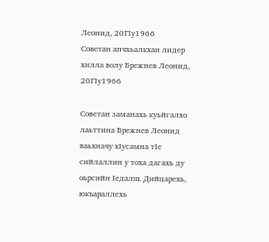Леонид, 20ГIу1966
Советан апчхьалкхан лидер хилла волу Брежнев Леонид, 20ГIу1966

Советан заманахь куьйгалхо лаьттина Брежнев Леонид ваьхначу хIусамна тIе сийлаллин у тоха дагахь ду оьрсийн Iедалш. Дийцарехь, юкъараллехь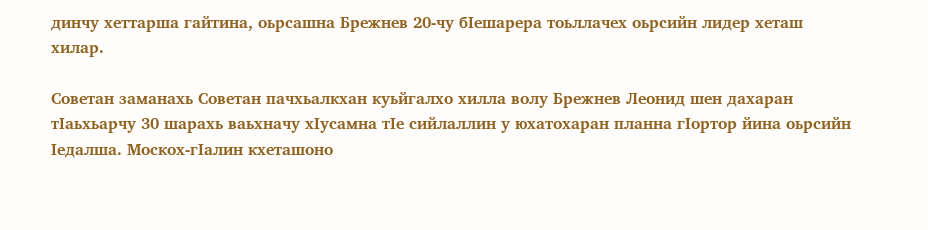динчу хеттарша гайтина, оьрсашна Брежнев 20-чу бIешарера тоьллачех оьрсийн лидер хеташ хилар.

Советан заманахь Советан пачхьалкхан куьйгалхо хилла волу Брежнев Леонид шен дахаран тIаьхьарчу 30 шарахь ваьхначу хIусамна тIе сийлаллин у юхатохаран планна гIортор йина оьрсийн Iедалша. Москох-гIалин кхеташоно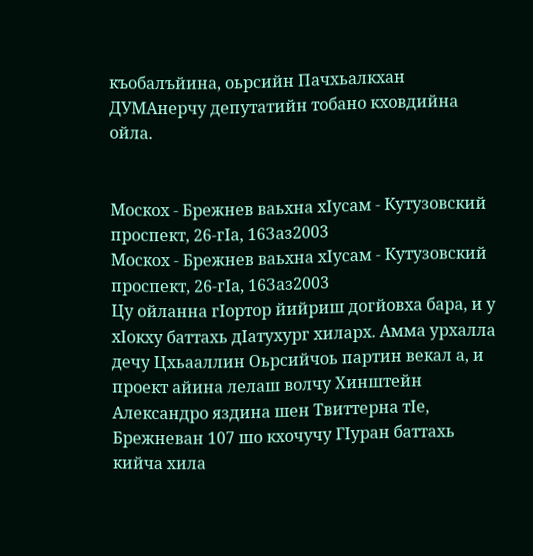къобалъйина, оьрсийн Пачхьалкхан ДУМАнерчу депутатийн тобано кховдийна ойла.


Москох - Брежнев ваьхна хIусам - Кутузовский проспект, 26-гIа, 16Заз2003
Москох - Брежнев ваьхна хIусам - Кутузовский проспект, 26-гIа, 16Заз2003
Цу ойланна гIортор йийриш догйовха бара, и у хIокху баттахь дIатухург хиларх. Амма урхалла дечу Цхьааллин Оьрсийчоь партин векал а, и проект айина лелаш волчу Хинштейн Александро яздина шен Твиттерна тIе, Брежневан 107 шо кхочучу ГIуран баттахь кийча хила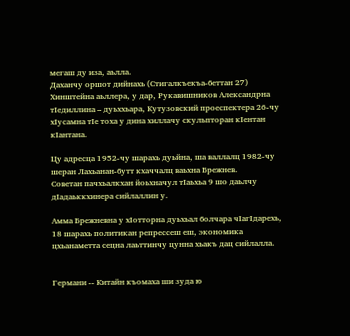мегаш ду иза, аьлла.
Даханчу оршот дийнахь (Стигалкъекъа-беттан 27) Хинштейна аьллера, у дар, Рукавишников Александрна тIедиллина – дуьххьара, Кутузовский проеспектера 26-чу хIусамна тIе тоха у дина хиллачу скульпторан кIентан кIантана.

Цу адресца 1952-чу шарахь дуьйна, ша валлалц 1982-чу шеран Лахьанан-бутт кхаччалц ваьхна Брежнев.
Советан пачхьалкхан йоьхначул тIаьхьа 9 шо даьлчу дIадаьккхинера сийлаллин у.

Амма Брежневна у хIотторна дуьхьал болчара чIагIдарехь, 18 шарахь политикан репрессеш еш, экономика цхьанаметта сецна лаьттинчу цунна хьакъ дац сийлалла.


Германи -- Китайн къомаха ши зуда ю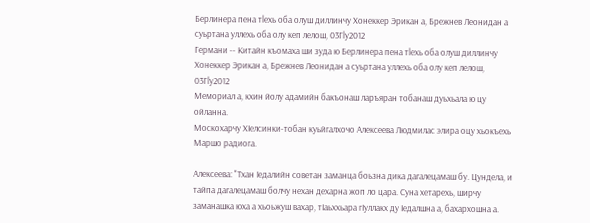Берлинера пена тlехь оба олуш диллинчу Хонеккер Эрикан а, Брежнев Леонидан а суьртана уллехь оба олу кеп лелош, 03Гlу2012
Германи -- Китайн къомаха ши зуда ю Берлинера пена тlехь оба олуш диллинчу Хонеккер Эрикан а, Брежнев Леонидан а суьртана уллехь оба олу кеп лелош, 03Гlу2012
Мемориал а, кхин йолу адамийн бакъонаш ларъяран тобанаш дуьхьала ю цу ойланна.
Москохарчу ХIелсинки-тобан куьйгалхочо Алексеева Людмилас элира оцу хьокъехь Маршо радиога.

Алексеева: "Тхан Iедалийн советан заманца боьзна дика дагалецамаш бу. Цундела, и тайпа дагалецамаш болчу нехан дехарна жоп ло цара. Суна хетарехь, ширчу заманашка юха а хьоьжуш вахар, тIаьххьара гIуллакх ду Iедалшна а, бахархошна а.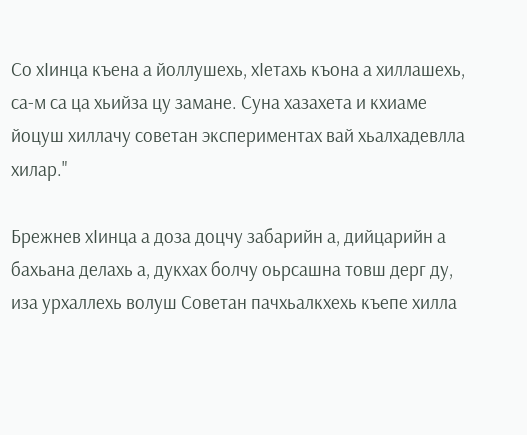Со хIинца къена а йоллушехь, хIетахь къона а хиллашехь, са-м са ца хьийза цу замане. Суна хазахета и кхиаме йоцуш хиллачу советан экспериментах вай хьалхадевлла хилар."

Брежнев хIинца а доза доцчу забарийн а, дийцарийн а бахьана делахь а, дукхах болчу оьрсашна товш дерг ду, иза урхаллехь волуш Советан пачхьалкхехь къепе хилла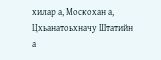хилар а, Москохан а, Цхьанатоьхначу Штатийн а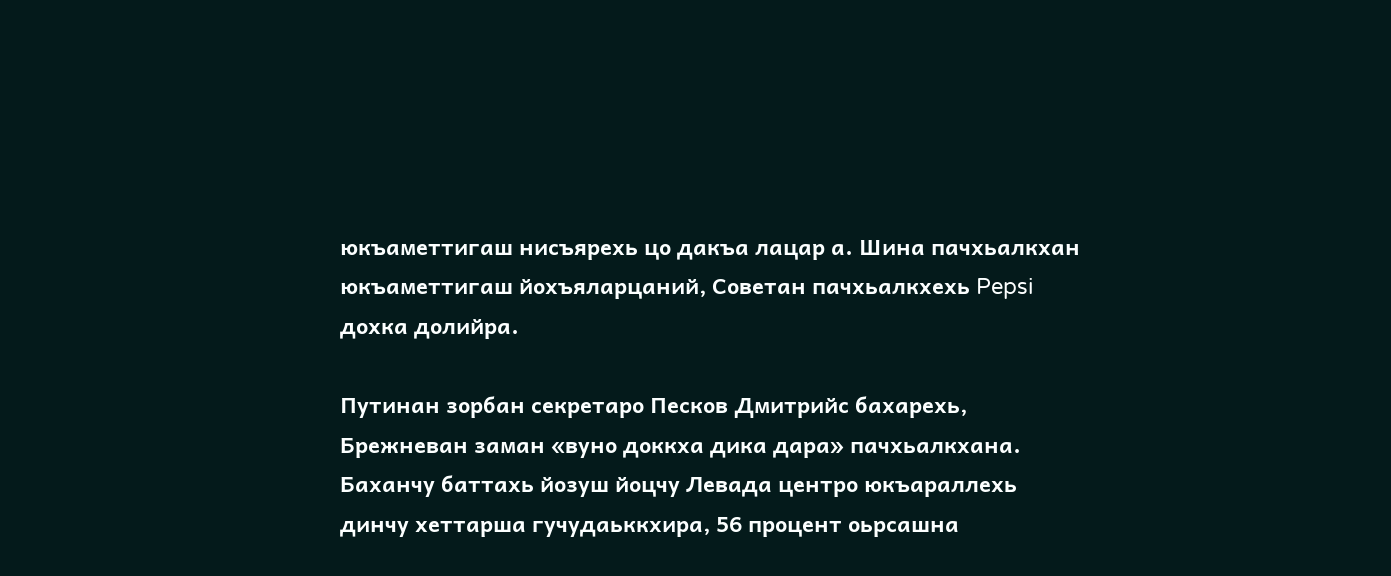юкъаметтигаш нисъярехь цо дакъа лацар а. Шина пачхьалкхан юкъаметтигаш йохъяларцаний, Советан пачхьалкхехь Pepsi дохка долийра.

Путинан зорбан секретаро Песков Дмитрийс бахарехь, Брежневан заман «вуно доккха дика дара» пачхьалкхана. Баханчу баттахь йозуш йоцчу Левада центро юкъараллехь динчу хеттарша гучудаьккхира, 56 процент оьрсашна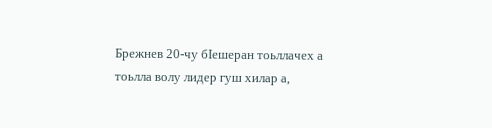Брежнев 20-чу бIешеран тоьллачех а тоьлла волу лидер гуш хилар а,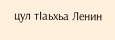цул тIаьхьа Ленин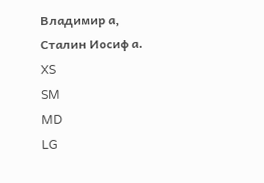Владимир а, Сталин Иосиф а.
XS
SM
MD
LG